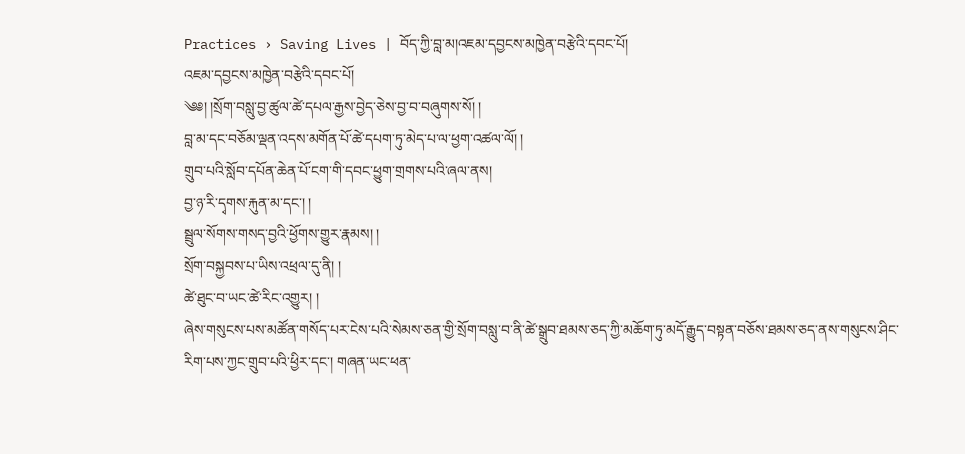Practices › Saving Lives | བོད་ཀྱི་བླ་མ།འཇམ་དབྱངས་མཁྱེན་བརྩེའི་དབང་པོ།
འཇམ་དབྱངས་མཁྱེན་བརྩེའི་དབང་པོ།
༄༅། །སྲོག་བསླུ་བྱ་ཚུལ་ཚེ་དཔལ་རྒྱས་བྱེད་ཅེས་བྱ་བ་བཞུགས་སོ། །
བླ་མ་དང་བཅོམ་ལྡན་འདས་མགོན་པོ་ཚེ་དཔག་ཏུ་མེད་པ་ལ་ཕྱག་འཚལ་ལོ། །
གྲུབ་པའི་སློབ་དཔོན་ཆེན་པོ་ངག་གི་དབང་ཕྱུག་གྲགས་པའི་ཞལ་ནས།
བྱ་ཉ་རི་དྭགས་རྐུན་མ་དང་། །
སྦྲུལ་སོགས་གསད་བྱའི་ཕྱོགས་གྱུར་རྣམས། །
སྲོག་བསྐྱབས་པ་ཡིས་འཕྲལ་དུ་ནི། །
ཚེ་ཐུང་བ་ཡང་ཚེ་རིང་འགྱུར། །
ཞེས་གསུངས་པས་མཚོན་གསོད་པར་ངེས་པའི་སེམས་ཅན་གྱི་སྲོག་བསླུ་བ་ནི་ཚེ་སྒྲུབ་ཐམས་ཅད་ཀྱི་མཆོག་ཏུ་མདོ་རྒྱུད་བསྟན་བཅོས་ཐམས་ཅད་ནས་གསུངས་ཤིང་རིག་པས་ཀྱང་གྲུབ་པའི་ཕྱིར་དང་། གཞན་ཡང་ཕན་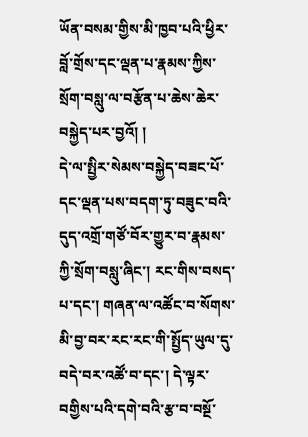ཡོན་བསམ་གྱིས་མི་ཁྱབ་པའི་ཕྱིར་བློ་གྲོས་དང་ལྡན་པ་རྣམས་ཀྱིས་སྲོག་བསླུ་ལ་བརྩོན་པ་ཆེས་ཆེར་བསྐྱེད་པར་བྱའོ། །
དེ་ལ་སྤྱིར་སེམས་བསྐྱེད་བཟང་པོ་དང་ལྡན་པས་བདག་ཏུ་བཟུང་བའི་དུད་འགྲོ་གཙོ་བོར་གྱུར་བ་རྣམས་ཀྱི་སྲོག་བསླུ་ཞིང་། རང་གིས་བསད་པ་དང་། གཞན་ལ་འཚོང་བ་སོགས་མི་བྱ་བར་རང་རང་གི་སྤྱོད་ཡུལ་དུ་བདེ་བར་འཚོ་བ་དང་། དེ་ལྟར་བགྱིས་པའི་དགེ་བའི་རྩ་བ་བསྔོ་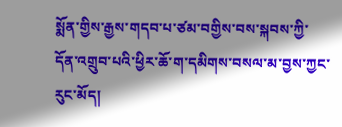སྨོན་གྱིས་རྒྱས་གདབ་པ་ཙམ་བགྱིས་བས་སྐབས་ཀྱི་དོན་འགྲུབ་པའི་ཕྱིར་ཆོ་ག་དམིགས་བསལ་མ་བྱས་ཀྱང་རུང་མོད།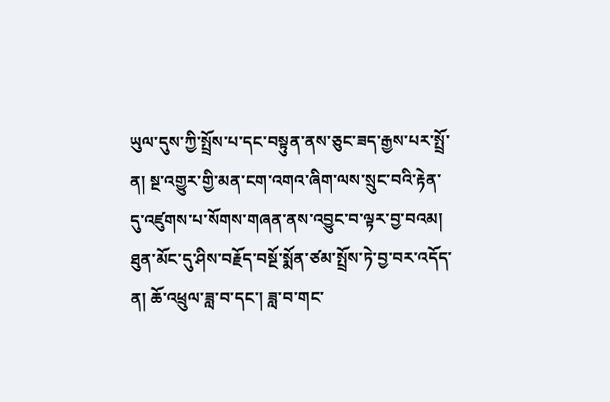ཡུལ་དུས་ཀྱི་སྤྲོས་པ་དང་བསྟུན་ནས་ཅུང་ཟད་རྒྱས་པར་སྤྲོ་ན། སྔ་འགྱུར་གྱི་མན་ངག་འགའ་ཞིག་ལས་སྲུང་བའི་རྟེན་དུ་འཛུགས་པ་སོགས་གཞན་ནས་འབྱུང་བ་ལྟར་བྱ་བའམ།
ཐུན་མོང་དུ་ཤིས་བརྗོད་བསྔོ་སྨོན་ཙམ་སྤྲོས་ཏེ་བྱ་བར་འདོད་ན། ཆོ་འཕྲུལ་ཟླ་བ་དང་། ཟླ་བ་གང་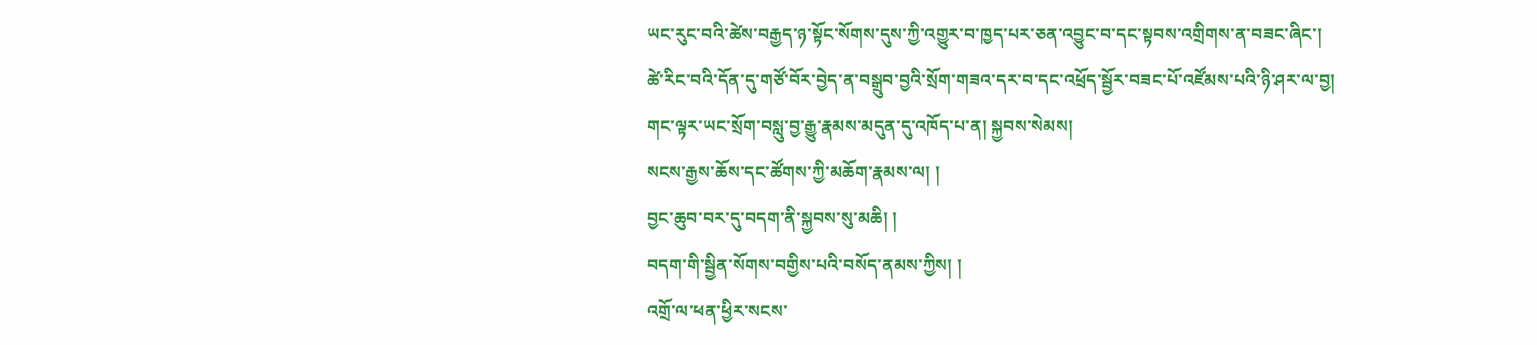ཡང་རུང་བའི་ཚེས་བརྒྱད་ཉ་སྟོང་སོགས་དུས་ཀྱི་འགྱུར་བ་ཁྱད་པར་ཅན་འབྱུང་བ་དང་སྟབས་འགྲིགས་ན་བཟང་ཞིང་།
ཚེ་རིང་བའི་དོན་དུ་གཙོ་བོར་བྱེད་ན་བསྒྲུབ་བྱའི་སྲོག་གཟའ་དར་བ་དང་འཕྲོད་སྦྱོར་བཟང་པོ་འཛོམས་པའི་ཉི་ཤར་ལ་བྱ།
གང་ལྟར་ཡང་སྲོག་བསླུ་བྱ་རྒྱུ་རྣམས་མདུན་དུ་འཁོད་པ་ན། སྐྱབས་སེམས།
སངས་རྒྱས་ཆོས་དང་ཚོགས་ཀྱི་མཆོག་རྣམས་ལ། །
བྱང་ཆུབ་བར་དུ་བདག་ནི་སྐྱབས་སུ་མཆི། །
བདག་གི་སྦྱིན་སོགས་བགྱིས་པའི་བསོད་ནམས་ཀྱིས། །
འགྲོ་ལ་ཕན་ཕྱིར་སངས་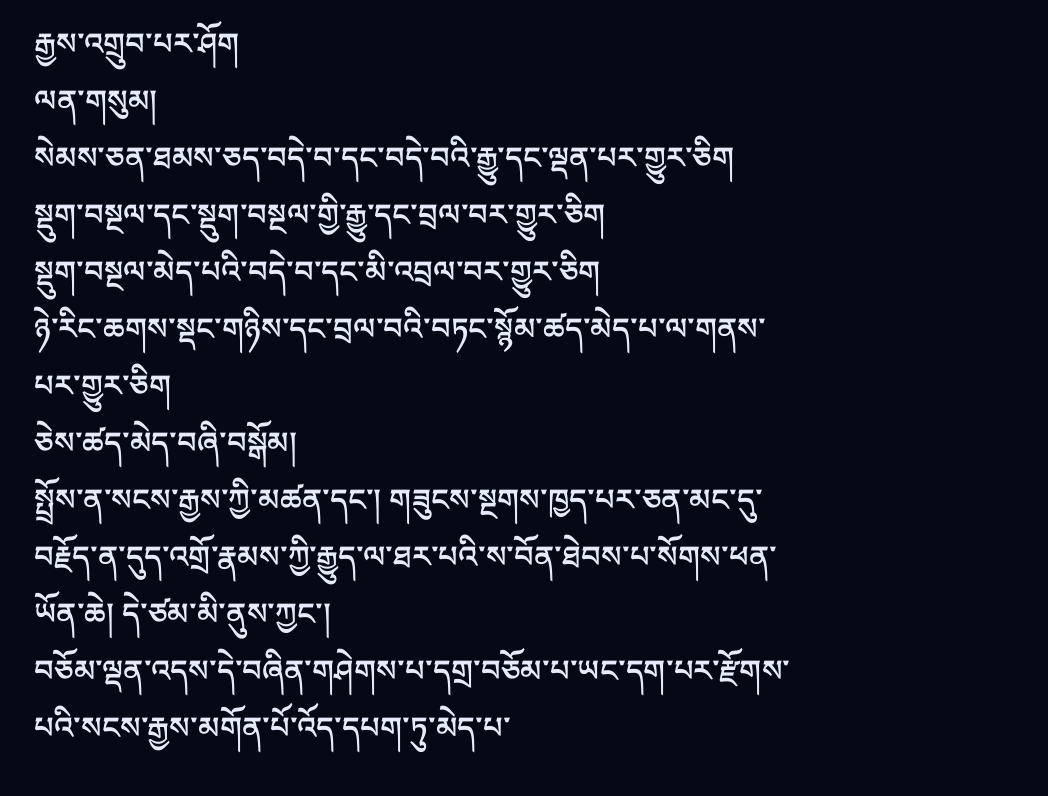རྒྱས་འགྲུབ་པར་ཤོག
ལན་གསུམ།
སེམས་ཅན་ཐམས་ཅད་བདེ་བ་དང་བདེ་བའི་རྒྱུ་དང་ལྡན་པར་གྱུར་ཅིག
སྡུག་བསྔལ་དང་སྡུག་བསྔལ་གྱི་རྒྱུ་དང་བྲལ་བར་གྱུར་ཅིག
སྡུག་བསྔལ་མེད་པའི་བདེ་བ་དང་མི་འབྲལ་བར་གྱུར་ཅིག
ཉེ་རིང་ཆགས་སྡང་གཉིས་དང་བྲལ་བའི་བཏང་སྙོམ་ཚད་མེད་པ་ལ་གནས་པར་གྱུར་ཅིག
ཅེས་ཚད་མེད་བཞི་བསྒོམ།
སྤྲོས་ན་སངས་རྒྱས་ཀྱི་མཚན་དང་། གཟུངས་སྔགས་ཁྱད་པར་ཅན་མང་དུ་བརྗོད་ན་དུད་འགྲོ་རྣམས་ཀྱི་རྒྱུད་ལ་ཐར་པའི་ས་བོན་ཐེབས་པ་སོགས་ཕན་ཡོན་ཆེ། དེ་ཙམ་མི་ནུས་ཀྱང་།
བཅོམ་ལྡན་འདས་དེ་བཞིན་གཤེགས་པ་དགྲ་བཅོམ་པ་ཡང་དག་པར་རྫོགས་པའི་སངས་རྒྱས་མགོན་པོ་འོད་དཔག་ཏུ་མེད་པ་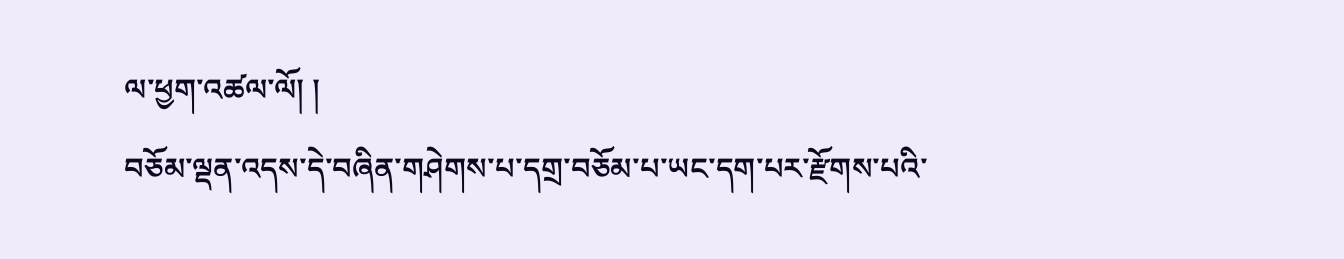ལ་ཕྱག་འཚལ་ལོ། །
བཅོམ་ལྡན་འདས་དེ་བཞིན་གཤེགས་པ་དགྲ་བཅོམ་པ་ཡང་དག་པར་རྫོགས་པའི་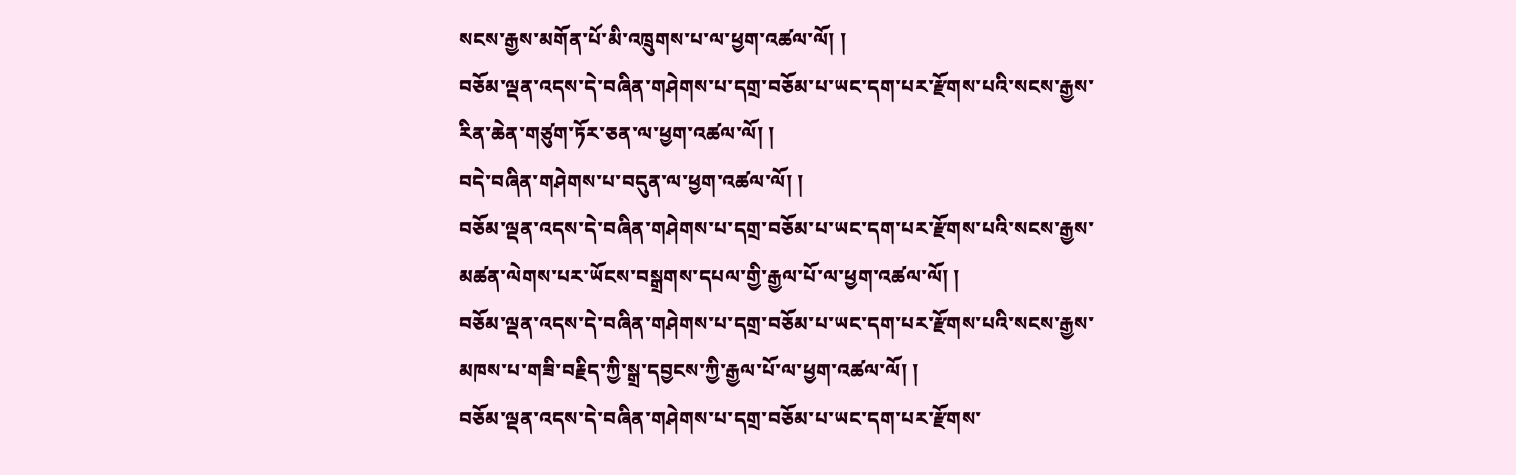སངས་རྒྱས་མགོན་པོ་མི་འཁྲུགས་པ་ལ་ཕྱག་འཚལ་ལོ། །
བཅོམ་ལྡན་འདས་དེ་བཞིན་གཤེགས་པ་དགྲ་བཅོམ་པ་ཡང་དག་པར་རྫོགས་པའི་སངས་རྒྱས་རིན་ཆེན་གཙུག་ཏོར་ཅན་ལ་ཕྱག་འཚལ་ལོ། །
བདེ་བཞིན་གཤེགས་པ་བདུན་ལ་ཕྱག་འཚལ་ལོ། །
བཅོམ་ལྡན་འདས་དེ་བཞིན་གཤེགས་པ་དགྲ་བཅོམ་པ་ཡང་དག་པར་རྫོགས་པའི་སངས་རྒྱས་མཚན་ལེགས་པར་ཡོངས་བསྒྲགས་དཔལ་གྱི་རྒྱལ་པོ་ལ་ཕྱག་འཚལ་ལོ། །
བཅོམ་ལྡན་འདས་དེ་བཞིན་གཤེགས་པ་དགྲ་བཅོམ་པ་ཡང་དག་པར་རྫོགས་པའི་སངས་རྒྱས་མཁས་པ་གཟི་བརྗིད་ཀྱི་སྒྲ་དབྱངས་ཀྱི་རྒྱལ་པོ་ལ་ཕྱག་འཚལ་ལོ། །
བཅོམ་ལྡན་འདས་དེ་བཞིན་གཤེགས་པ་དགྲ་བཅོམ་པ་ཡང་དག་པར་རྫོགས་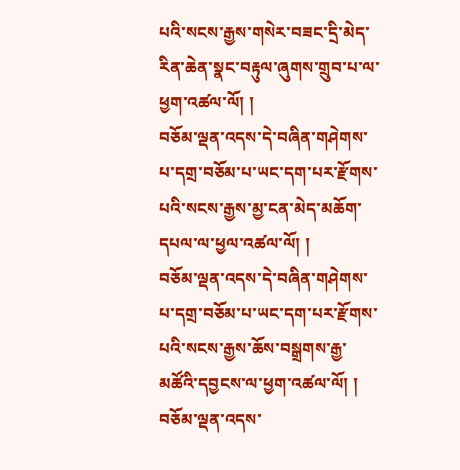པའི་སངས་རྒྱས་གསེར་བཟང་དྲི་མེད་རིན་ཆེན་སྣང་བརྟུལ་ཞུགས་གྲུབ་པ་ལ་ཕྱག་འཚལ་ལོ། །
བཅོམ་ལྡན་འདས་དེ་བཞིན་གཤེགས་པ་དགྲ་བཅོམ་པ་ཡང་དག་པར་རྫོགས་པའི་སངས་རྒྱས་མྱ་ངན་མེད་མཆོག་དཔལ་ལ་ཕྱལ་འཚལ་ལོ། །
བཅོམ་ལྡན་འདས་དེ་བཞིན་གཤེགས་པ་དགྲ་བཅོམ་པ་ཡང་དག་པར་རྫོགས་པའི་སངས་རྒྱས་ཆོས་བསྒྲགས་རྒྱ་མཚོའི་དབྱངས་ལ་ཕྱག་འཚལ་ལོ། །
བཅོམ་ལྡན་འདས་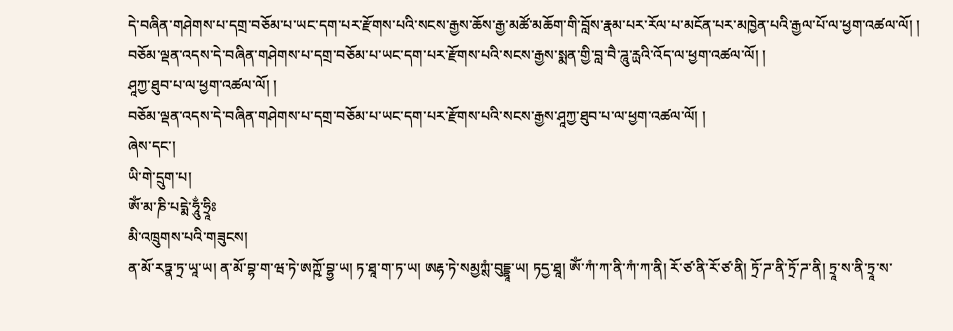དེ་བཞིན་གཤེགས་པ་དགྲ་བཅོམ་པ་ཡང་དག་པར་རྫོགས་པའི་སངས་རྒྱས་ཆོས་རྒྱ་མཚོ་མཆོག་གི་བློས་རྣམ་པར་རོལ་པ་མངོན་པར་མཁྱེན་པའི་རྒྱལ་པོ་ལ་ཕྱག་འཚལ་ལོ། །
བཅོམ་ལྡན་འདས་དེ་བཞིན་གཤེགས་པ་དགྲ་བཅོམ་པ་ཡང་དག་པར་རྫོགས་པའི་སངས་རྒྱས་སྨན་གྱི་བླ་བཻ་ཌཱུ་རྻའི་འོད་ལ་ཕྱག་འཚལ་ལོ། །
ཤཱཀྱ་ཐུབ་པ་ལ་ཕྱག་འཚལ་ལོ། །
བཅོམ་ལྡན་འདས་དེ་བཞིན་གཤེགས་པ་དགྲ་བཅོམ་པ་ཡང་དག་པར་རྫོགས་པའི་སངས་རྒྱས་ཤཱཀྱ་ཐུབ་པ་ལ་ཕྱག་འཚལ་ལོ། །
ཞེས་དང་།
ཡི་གེ་དྲུག་པ།
ཨོཾ་མ་ཎི་པདྨེ་ཧཱུྂ་ཧྲཱིཿ
མི་འཁྲུགས་པའི་གཟུངས།
ན་མོ་རཏྣ་ཏྲ་ཡཱ་ཡ། ན་མོ་བྷ་ག་ཝ་ཏེ་ཨཀྵོ་བྷྱ་ཡ། ཏ་ཐཱ་ག་ཏ་ཡ། ཨརྷ་ཏེ་སམྱཀྶཾ་བུདྡྷཱ་ཡ། ཏདྱ་ཐཱ། ཨོཾ་ཀཾ་ཀ་ནི་ཀཾ་ཀ་ནི། རོ་ཙ་ནི་རོ་ཙ་ནི། ཏྲོ་ཌ་ནི་ཏྲོ་ཌ་ནི། ཏྲཱ་ས་ནི་ཏྲཱ་ས་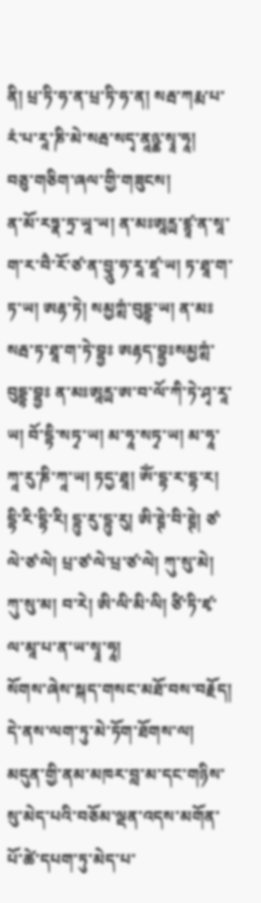ནི། པྲ་ཏི་ཧ་ན་པྲ་ཏི་ཧ་ན། སརྦ་ཀརྨ་པ་རཾ་པ་རཱ་ཎི་མེ་སརྦ་སདྭ་ནཱཉྪ་སྭཱ་ཧཱ།
བཅུ་གཅིག་ཞལ་གྱི་གཟུངས།
ན་མོ་རཏྣ་ཏྲ་ཡཱ་ཡ། ན་མཿཨཱརྻ་ཛྙཱ་ན་སཱ་ག་ར་བཻ་རོ་ཙ་ན་བྱཱུ་ཧ་རཱ་ཛཱ་ཡ། ཏ་ཐཱ་ག་ཏ་ཡ། ཨརྷ་ཏེ། སམྱཀྶཾ་བུདྡྷ་ཡ། ན་མཿསརྦ་ཏ་ཐཱ་ག་ཏེ་བྷྱཿ ཨརྷད་བྷྱཿསམྱཀྶཾ་བུདྡྷ་བྷྱཿ ན་མཿཨཱརྻ་ཨ་བ་ལོ་ཀི་ཏེ་ཤྭ་རཱ་ཡ། བོ་དྷི་སཏྭ་ཡ། མ་ཧཱ་སཏྭ་ཡ། མ་ཧཱ་ཀཱ་རུ་ཎི་ཀཱ་ཡ། ཏདྱ་ཐཱ། ཨོཾ་དྷ་ར་དྷ་ར། དྷི་རི་དྷི་རི། དྷུ་རུ་དྷུ་རུ། ཨི་ཊྚེ་བི་ཊྚེ། ཙ་ལེ་ཙ་ལེ། པྲ་ཙ་ལེ་པྲ་ཙ་ལེ། ཀུ་སུ་མེ། ཀུ་སུ་མ། བ་རེ། ཨི་ལི་མི་ལི། ཙི་ཏི་ཛྭ་ལ་མཱ་པ་ན་ཡ་སྭཱ་ཧཱ།
སོགས་ཞེས་སྐད་གསང་མཐོ་བས་བརྗོད། དེ་ནས་ལག་ཏུ་མེ་ཏོག་ཐོགས་ལ།
མདུན་གྱི་ནམ་མཁར་བླ་མ་དང་གཉིས་སུ་མེད་པའི་བཅོམ་ལྡན་འདས་མགོན་པོ་ཚེ་དཔག་ཏུ་མེད་པ་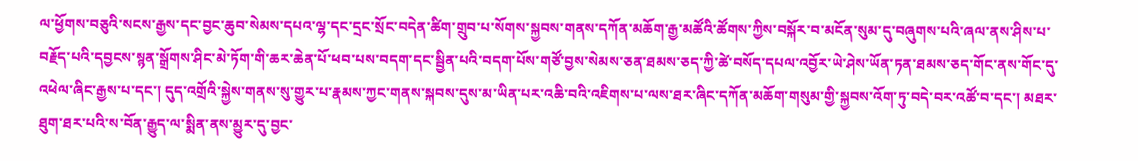ལ་ཕྱོགས་བཅུའི་སངས་རྒྱས་དང་བྱང་ཆུབ་སེམས་དཔའ་ལྷ་དང་དྲང་སྲོང་བདེན་ཚིག་གྲུབ་པ་སོགས་སྐྱབས་གནས་དཀོན་མཆོག་རྒྱ་མཚོའི་ཚོགས་ཀྱིས་བསྐོར་བ་མངོན་སུམ་དུ་བཞུགས་པའི་ཞལ་ནས་ཤིས་པ་བརྗོད་པའི་དབྱངས་སྙན་སྒྲོགས་ཤིང་མེ་ཏོག་གི་ཆར་ཆེན་པོ་ཕབ་པས་བདག་དང་སྦྱིན་པའི་བདག་པོས་གཙོ་བྱས་སེམས་ཅན་ཐམས་ཅད་ཀྱི་ཚེ་བསོད་དཔལ་འབྱོར་ཡེ་ཤེས་ཡོན་ཏན་ཐམས་ཅད་གོང་ནས་གོང་དུ་འཕེལ་ཞིང་རྒྱས་པ་དང་། དུད་འགྲོའི་སྐྱེས་གནས་སུ་གྱུར་པ་རྣམས་ཀྱང་གནས་སྐབས་དུས་མ་ཡིན་པར་འཆི་བའི་འཇིགས་པ་ལས་ཐར་ཞིང་དཀོན་མཆོག་གསུམ་གྱི་སྐྱབས་འོག་ཏུ་བདེ་བར་འཚོ་བ་དང་། མཐར་ཐུག་ཐར་པའི་ས་བོན་རྒྱུད་ལ་སྨིན་ནས་མྱུར་དུ་བྱང་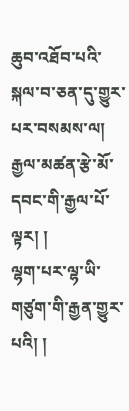ཆུབ་འཐོབ་པའི་སྐལ་བ་ཅན་དུ་གྱུར་པར་བསམས་ལ།
རྒྱལ་མཚན་རྩེ་མོ་དབང་གི་རྒྱལ་པོ་ལྟར། །
ལྷག་པར་ལྷ་ཡི་གཙུག་གི་རྒྱན་གྱུར་པའི། །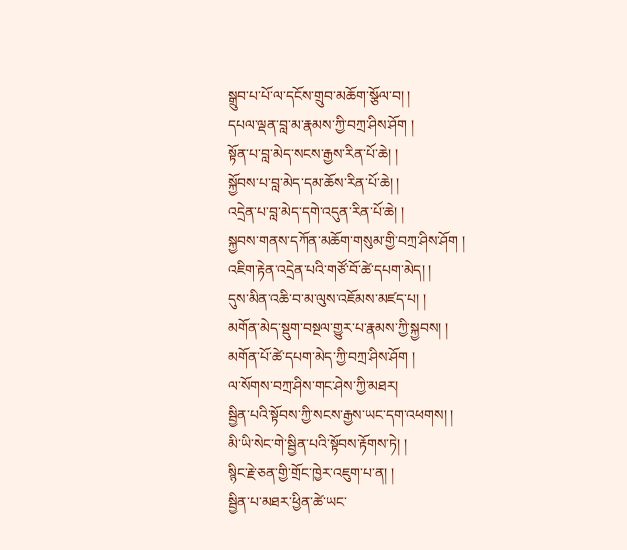སྒྲུབ་པ་པོ་ལ་དངོས་གྲུབ་མཆོག་སྩོལ་བ། །
དཔལ་ལྡན་བླ་མ་རྣམས་ཀྱི་བཀྲ་ཤིས་ཤོག །
སྟོན་པ་བླ་མེད་སངས་རྒྱས་རིན་པོ་ཆེ། །
སྐྱོབས་པ་བླ་མེད་དམ་ཆོས་རིན་པོ་ཆེ། །
འདྲེན་པ་བླ་མེད་དགེ་འདུན་རིན་པོ་ཆེ། །
སྐྱབས་གནས་དཀོན་མཆོག་གསུམ་གྱི་བཀྲ་ཤིས་ཤོག །
འཇིག་རྟེན་འདྲེན་པའི་གཙོ་བོ་ཚེ་དཔག་མེད། །
དུས་མིན་འཆི་བ་མ་ལུས་འཇོམས་མཛད་པ། །
མགོན་མེད་སྡུག་བསྔལ་གྱུར་པ་རྣམས་ཀྱི་སྐྱབས། །
མགོན་པོ་ཚེ་དཔག་མེད་ཀྱི་བཀྲ་ཤིས་ཤོག །
ལ་སོགས་བཀྲ་ཤིས་གང་ཤེས་ཀྱི་མཐར།
སྦྱིན་པའི་སྟོབས་ཀྱི་སངས་རྒྱས་ཡང་དག་འཕགས། །
མི་ཡི་སེང་གེ་སྦྱིན་པའི་སྟོབས་རྟོགས་ཏེ། །
སྙིང་རྗེ་ཅན་གྱི་གྲོང་ཁྱེར་འཇུག་པ་ན། །
སྦྱིན་པ་མཐར་ཕྱིན་ཚེ་ཡང་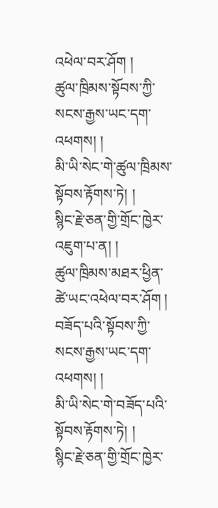འཕེལ་བར་ཤོག །
ཚུལ་ཁྲིམས་སྟོབས་ཀྱི་སངས་རྒྱས་ཡང་དག་འཕགས། །
མི་ཡི་སེང་གེ་ཚུལ་ཁྲིམས་སྟོབས་རྟོགས་ཏེ། །
སྙིང་རྗེ་ཅན་གྱི་གྲོང་ཁྱེར་འཇུག་པ་ན། །
ཚུལ་ཁྲིམས་མཐར་ཕྱིན་ཚེ་ཡང་འཕེལ་བར་ཤོག །
བཟོད་པའི་སྟོབས་ཀྱི་སངས་རྒྱས་ཡང་དག་འཕགས། །
མི་ཡི་སེང་གེ་བཟོད་པའི་སྟོབས་རྟོགས་ཏེ། །
སྙིང་རྗེ་ཅན་གྱི་གྲོང་ཁྱེར་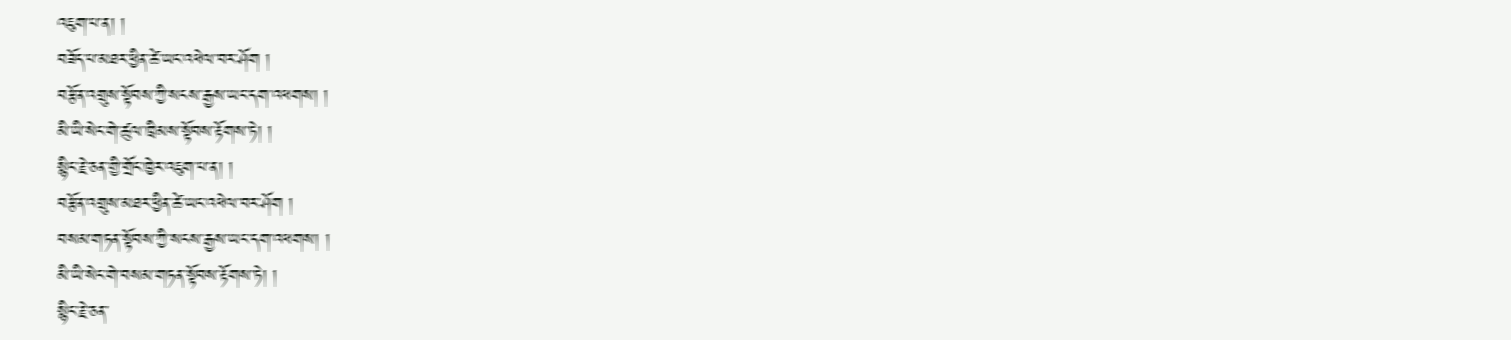འཇུག་པ་ན། །
བཟོད་པ་མཐར་ཕྱིན་ཚེ་ཡང་འཕེལ་བར་ཤོག །
བརྩོན་འགྲུས་སྟོབས་ཀྱི་སངས་རྒྱས་ཡང་དག་འཕགས། །
མི་ཡི་སེང་གེ་ཚུལ་ཁྲིམས་སྟོབས་རྟོགས་ཏེ། །
སྙིང་རྗེ་ཅན་གྱི་གྲོང་ཁྱེར་འཇུག་པ་ན། །
བརྩོན་འགྲུས་མཐར་ཕྱིན་ཚེ་ཡང་འཕེལ་བར་ཤོག །
བསམ་གཏན་སྟོབས་ཀྱི་སངས་རྒྱས་ཡང་དག་འཕགས། །
མི་ཡི་སེང་གེ་བསམ་གཏན་སྟོབས་རྟོགས་ཏེ། །
སྙིང་རྗེ་ཅན་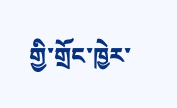གྱི་གྲོང་ཁྱེར་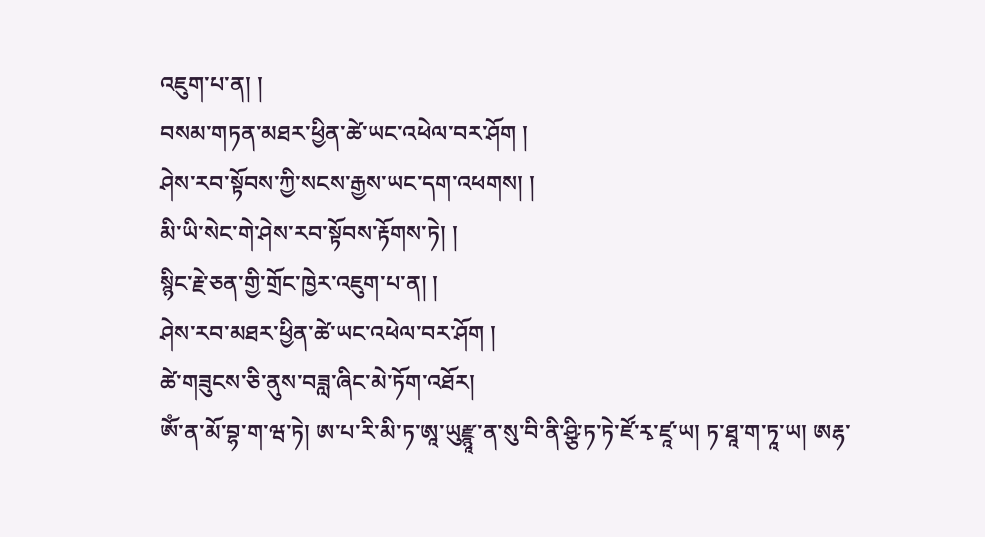འཇུག་པ་ན། །
བསམ་གཏན་མཐར་ཕྱིན་ཚེ་ཡང་འཕེལ་བར་ཤོག །
ཤེས་རབ་སྟོབས་ཀྱི་སངས་རྒྱས་ཡང་དག་འཕགས། །
མི་ཡི་སེང་གེ་ཤེས་རབ་སྟོབས་རྟོགས་ཏེ། །
སྙིང་རྗེ་ཅན་གྱི་གྲོང་ཁྱེར་འཇུག་པ་ན། །
ཤེས་རབ་མཐར་ཕྱིན་ཚེ་ཡང་འཕེལ་བར་ཤོག །
ཚེ་གཟུངས་ཅི་ནུས་བཟླ་ཞིང་མེ་ཏོག་འཐོར།
ཨོཾ་ན་མོ་བྷ་ག་ཝ་ཏེ། ཨ་པ་རི་མི་ཏ་ཨཱ་ཡུརྫྙཱ་ན་སུ་བི་ནི་ཤྩི་ཏ་ཏེ་ཛོ་རྭ་ཛཱ་ཡ། ཏ་ཐཱ་ག་ཏཱ་ཡ། ཨརྷ་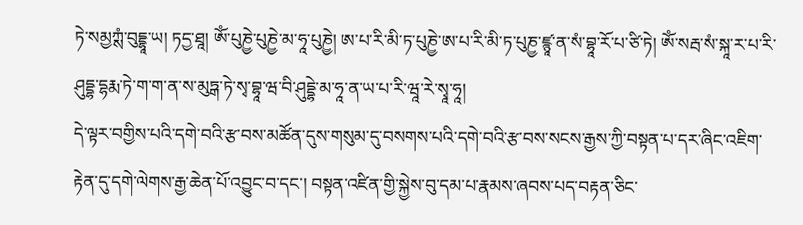ཏེ་སམྱཀྶཾ་བུདྡྷཱ་ཡ། ཏདྱ་ཐཱ། ཨོཾ་པུཎྱེ་པུཎྱེ་མ་ཧཱ་པུཎྱེ། ཨ་པ་རི་མི་ཏ་པུཎྱེ་ཨ་པ་རི་མི་ཏ་པུཎྱ་ཛྙཱ་ན་སཾ་བྷཱ་རོ་པ་ཙི་ཏེ། ཨོཾ་སརྦ་སཾ་སྐཱ་ར་པ་རི་ཤུདྡྷ་དྷརྨ་ཏེ་ག་ག་ན་ས་མུཏྒ་ཏེ་སྭ་བྷཱ་ཝ་བི་ཤུདྡྷེ་མ་ཧཱ་ན་ཡ་པ་རི་ཝཱ་རེ་སྭཱ་ཧཱ།
དེ་ལྟར་བགྱིས་པའི་དགེ་བའི་རྩ་བས་མཚོན་དུས་གསུམ་དུ་བསགས་པའི་དགེ་བའི་རྩ་བས་སངས་རྒྱས་ཀྱི་བསྟན་པ་དར་ཞིང་འཇིག་རྟེན་དུ་དགེ་ལེགས་རྒྱ་ཆེན་པོ་འབྱུང་བ་དང་། བསྟན་འཛིན་གྱི་སྐྱེས་བུ་དམ་པ་རྣམས་ཞབས་པད་བརྟན་ཅིང་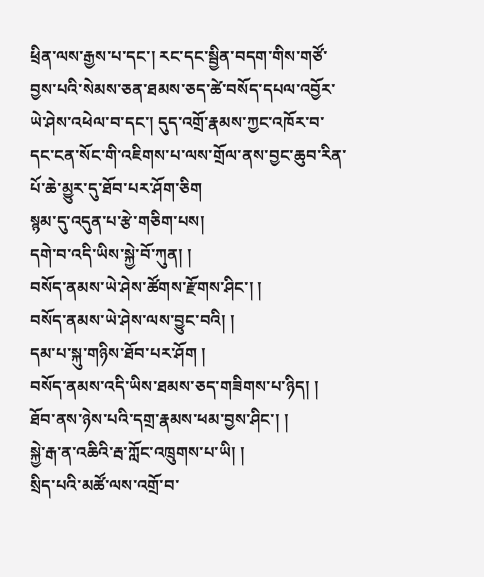ཕྲིན་ལས་རྒྱས་པ་དང་། རང་དང་སྦྱིན་བདག་གིས་གཙོ་བྱས་པའི་སེམས་ཅན་ཐམས་ཅད་ཚེ་བསོད་དཔལ་འབྱོར་ཡེ་ཤེས་འཕེལ་བ་དང་། དུད་འགྲོ་རྣམས་ཀྱང་འཁོར་བ་དང་ངན་སོང་གི་འཇིགས་པ་ལས་གྲོལ་ནས་བྱང་ཆུབ་རིན་པོ་ཆེ་མྱུར་དུ་ཐོབ་པར་ཤོག་ཅིག
སྙམ་དུ་འདུན་པ་རྩེ་གཅིག་པས།
དགེ་བ་འདི་ཡིས་སྐྱེ་བོ་ཀུན། །
བསོད་ནམས་ཡེ་ཤེས་ཚོགས་རྫོགས་ཤིང་། །
བསོད་ནམས་ཡེ་ཤེས་ལས་བྱུང་བའི། །
དམ་པ་སྐུ་གཉིས་ཐོབ་པར་ཤོག །
བསོད་ནམས་འདི་ཡིས་ཐམས་ཅད་གཟིགས་པ་ཉིད། །
ཐོབ་ནས་ཉེས་པའི་དགྲ་རྣམས་ཕམ་བྱས་ཤིང་། །
སྐྱེ་རྒ་ན་འཆིའི་རྦ་ཀློང་འཁྲུགས་པ་ཡི། །
སྲིད་པའི་མཚོ་ལས་འགྲོ་བ་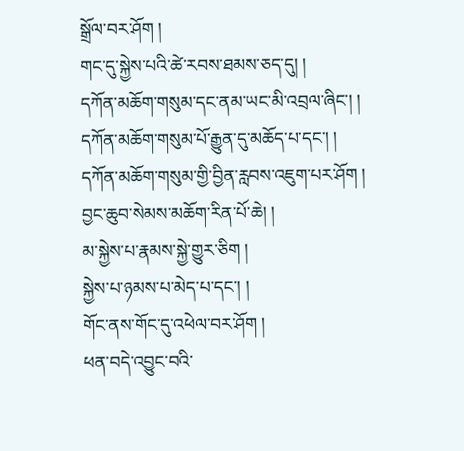སྒྲོལ་བར་ཤོག །
གང་དུ་སྐྱེས་པའི་ཚེ་རབས་ཐམས་ཅད་དུ། །
དཀོན་མཆོག་གསུམ་དང་ནམ་ཡང་མི་འབྲལ་ཞིང་། །
དཀོན་མཆོག་གསུམ་པོ་རྒྱུན་དུ་མཆོད་པ་དང་། །
དཀོན་མཆོག་གསུམ་གྱི་བྱིན་རླབས་འཇུག་པར་ཤོག །
བྱང་ཆུབ་སེམས་མཆོག་རིན་པོ་ཆེ། །
མ་སྐྱེས་པ་རྣམས་སྐྱེ་གྱུར་ཅིག །
སྐྱེས་པ་ཉམས་པ་མེད་པ་དང་། །
གོང་ནས་གོང་དུ་འཕེལ་བར་ཤོག །
ཕན་བདེ་འབྱུང་བའི་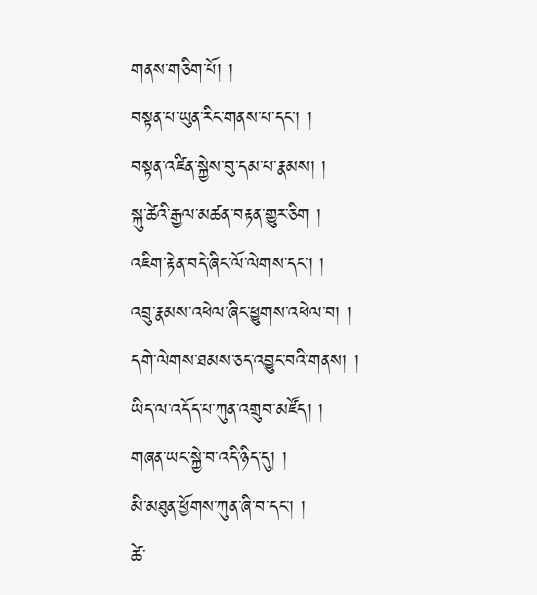གནས་གཅིག་པོ། །
བསྟན་པ་ཡུན་རིང་གནས་པ་དང་། །
བསྟན་འཛིན་སྐྱེས་བུ་དམ་པ་རྣམས། །
སྐུ་ཚེའི་རྒྱལ་མཚན་བརྟན་གྱུར་ཅིག །
འཇིག་རྟེན་བདེ་ཞིང་ལོ་ལེགས་དང་། །
འབྲུ་རྣམས་འཕེལ་ཞིང་ཕྱུགས་འཕེལ་བ། །
དགེ་ལེགས་ཐམས་ཅད་འབྱུང་བའི་གནས། །
ཡིད་ལ་འདོད་པ་ཀུན་འགྲུབ་མཛོད། །
གཞན་ཡང་སྐྱེ་བ་འདི་ཉིད་དུ། །
མི་མཐུན་ཕྱོགས་ཀུན་ཞི་བ་དང་། །
ཚེ་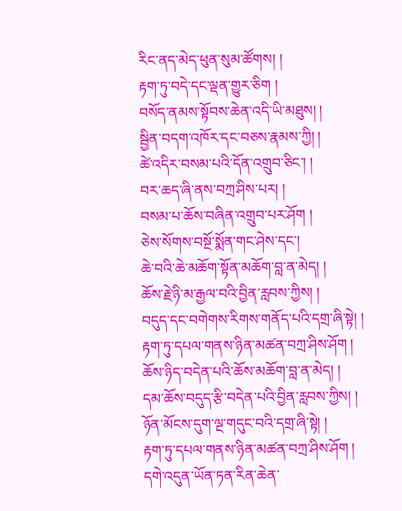རིང་ནད་མེད་ཕུན་སུམ་ཚོགས། །
རྟག་ཏུ་བདེ་དང་ལྡན་གྱུར་ཅིག །
བསོད་ནམས་སྟོབས་ཆེན་འདི་ཡི་མཐུས། །
སྦྱིན་བདག་འཁོར་དང་བཅས་རྣམས་ཀྱི། །
ཚེ་འདིར་བསམ་པའི་དོན་འགྲུབ་ཅིང་། །
བར་ཆད་ཞི་ནས་བཀྲ་ཤིས་པར། །
བསམ་པ་ཆོས་བཞིན་འགྲུབ་པར་ཤོག །
ཅེས་སོགས་བསྔོ་སྨོན་གང་ཤེས་དང་།
ཆེ་བའི་ཆེ་མཆོག་སྟོན་མཆོག་བླ་ན་མེད། །
ཆོས་རྗེ་ཉི་མ་རྒྱལ་བའི་བྱིན་རླབས་ཀྱིས། །
བདུད་དང་བགེགས་རིགས་གནོད་པའི་དགྲ་ཞི་སྟེ། །
རྟག་ཏུ་དཔལ་གནས་ཉིན་མཚན་བཀྲ་ཤིས་ཤོག །
ཆོས་ཉིད་བདེན་པའི་ཆོས་མཆོག་བླ་ན་མེད། །
དམ་ཆོས་བདུད་རྩི་བདེན་པའི་བྱིན་རླབས་ཀྱིས། །
ཉོན་མོངས་དུག་ལྔ་གདུང་བའི་དགྲ་ཞི་སྟེ། །
རྟག་ཏུ་དཔལ་གནས་ཉིན་མཚན་བཀྲ་ཤིས་ཤོག །
དགེ་འདུན་ཡོན་ཏན་རིན་ཆེན་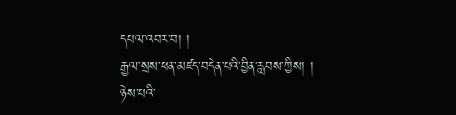དཔལ་འབར་བ། །
རྒྱལ་སྲས་ཕན་མཛད་བདེན་པའི་བྱིན་རླབས་ཀྱིས། །
ཉེས་པའི་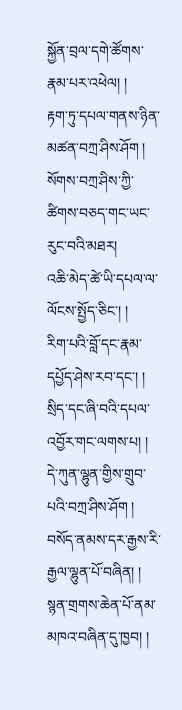སྐྱོན་བྲལ་དགེ་ཚོགས་རྣམ་པར་འཕེལ། །
རྟག་ཏུ་དཔལ་གནས་ཉིན་མཚན་བཀྲ་ཤིས་ཤོག །
སོགས་བཀྲ་ཤིས་ཀྱི་ཚིགས་བཅད་གང་ཡང་རུང་བའི་མཐར།
འཆི་མེད་ཚེ་ཡི་དཔལ་ལ་ལོངས་སྤྱོད་ཅིང་། །
རིག་པའི་བློ་དང་རྣམ་དཔྱོད་ཤེས་རབ་དང་། །
སྲིད་དང་ཞི་བའི་དཔལ་འབྱོར་གང་ལགས་པ། །
དེ་ཀུན་ལྷུན་གྱིས་གྲུབ་པའི་བཀྲ་ཤིས་ཤོག །
བསོད་ནམས་དར་རྒྱས་རི་རྒྱལ་ལྷུན་པོ་བཞིན། །
སྙན་གྲགས་ཆེན་པོ་ནམ་མཁའ་བཞིན་དུ་ཁྱབ། །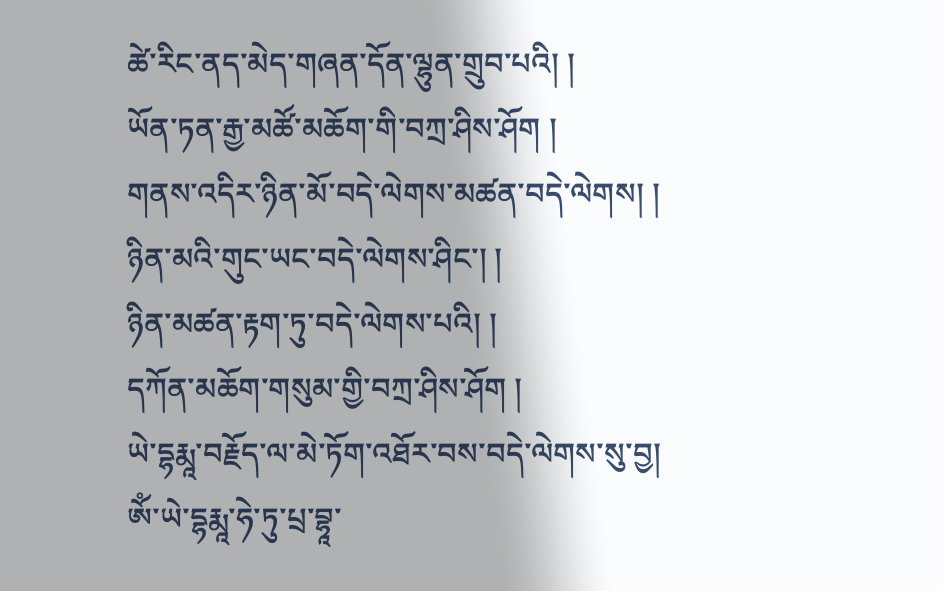ཚེ་རིང་ནད་མེད་གཞན་དོན་ལྷུན་གྲུབ་པའི། །
ཡོན་ཏན་རྒྱ་མཚོ་མཆོག་གི་བཀྲ་ཤིས་ཤོག །
གནས་འདིར་ཉིན་མོ་བདེ་ལེགས་མཚན་བདེ་ལེགས། །
ཉིན་མའི་གུང་ཡང་བདེ་ལེགས་ཤིང་། །
ཉིན་མཚན་རྟག་ཏུ་བདེ་ལེགས་པའི། །
དཀོན་མཆོག་གསུམ་གྱི་བཀྲ་ཤིས་ཤོག །
ཡེ་དྷརྨཱ་བརྗོད་ལ་མེ་ཏོག་འཐོར་བས་བདེ་ལེགས་སུ་བྱ།
ཨོཾ་ཡེ་དྷརྨཱ་ཧེ་ཏུ་པྲ་བྷཱ་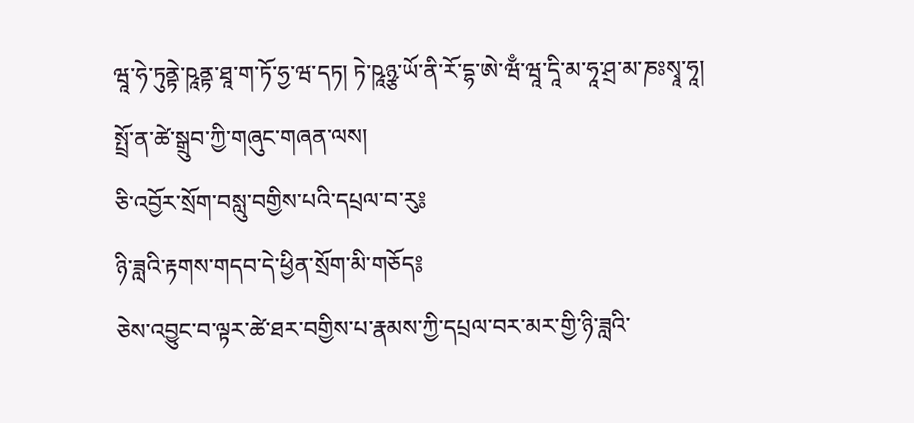ཝཱ་ཧེ་ཏུནྟེ་ཥཱནྟ་ཐཱ་ག་ཏོ་ཧྱ་ཝ་དཏ། ཏེ་ཥཱཉྩ་ཡོ་ནི་རོ་དྷ་ཨེ་ཝྃ་ཝཱ་དཱི་མ་ཧཱ་ཤྲ་མ་ཎཿསྭཱ་ཧཱ།
སྤྲོ་ན་ཚེ་སྒྲུབ་ཀྱི་གཞུང་གཞན་ལས།
ཅི་འབྱོར་སྲོག་བསླུ་བགྱིས་པའི་དཔྲལ་བ་རུ༔
ཉི་ཟླའི་རྟགས་གདབ་དེ་ཕྱིན་སྲོག་མི་གཅོད༔
ཅེས་འབྱུང་བ་ལྟར་ཚེ་ཐར་བགྱིས་པ་རྣམས་ཀྱི་དཔྲལ་བར་མར་གྱི་ཉི་ཟླའི་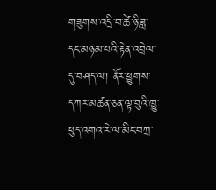གཟུགས་འདྲི་བ་ཚེ་ཉི་ཟླ་དང་མཉམ་པའི་རྟེན་འབྲེལ་དུ་བཤད་ལ། ནོར་ཕྱུགས་དཀར་མཚན་ཅན་ལྟ་བུའི་ཁྱུ་ཕུད་འགའ་རེ་ལ་མིང་བཀྲ་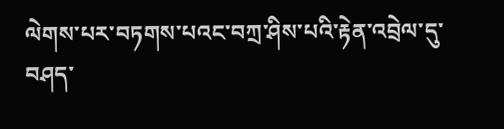ལེགས་པར་བཏགས་པའང་བཀྲ་ཤིས་པའི་རྟེན་འབྲེལ་དུ་བཤད་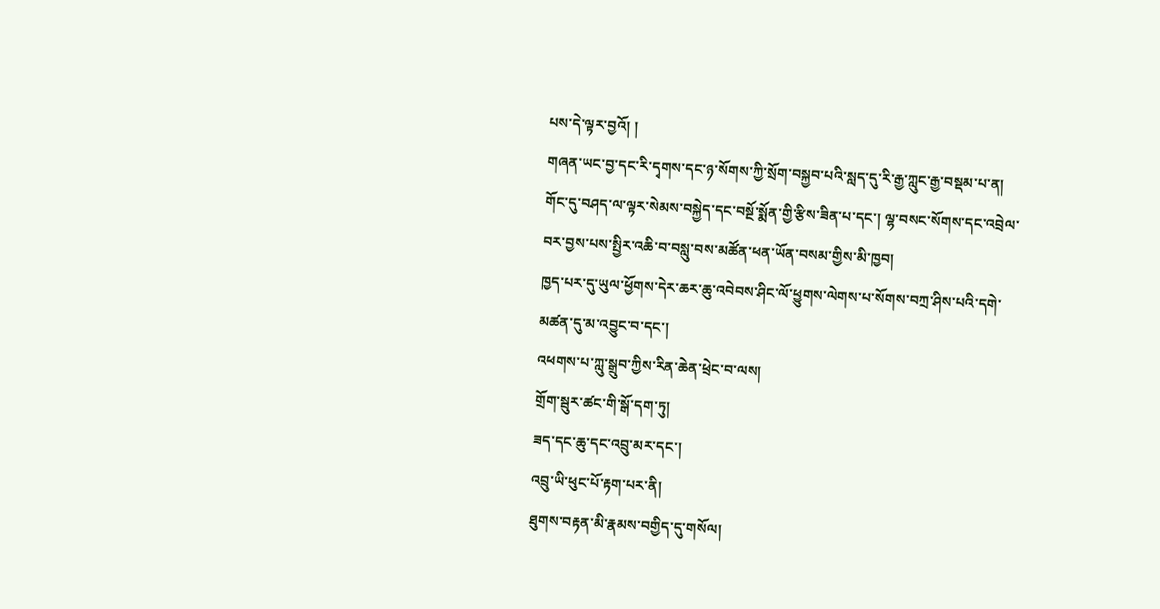པས་དེ་ལྟར་བྱའོ། །
གཞན་ཡང་བྱ་དང་རི་དྭགས་དང་ཉ་སོགས་ཀྱི་སྲོག་བསྐྱབ་པའི་སླད་དུ་རི་རྒྱ་ཀླུང་རྒྱ་བསྡམ་པ་ན། གོང་དུ་བཤད་ལ་ལྟར་སེམས་བསྐྱེད་དང་བསྔོ་སྨོན་གྱི་རྩིས་ཟིན་པ་དང་། ལྷ་བསང་སོགས་དང་འབྲེལ་བར་བྱས་པས་སྤྱིར་འཆི་བ་བསླུ་བས་མཚོན་ཕན་ཡོན་བསམ་གྱིས་མི་ཁྱབ།
ཁྱད་པར་དུ་ཡུལ་ཕྱོགས་དེར་ཆར་ཆུ་འབེབས་ཤིང་ལོ་ཕྱུགས་ལེགས་པ་སོགས་བཀྲ་ཤིས་པའི་དགེ་མཚན་དུ་མ་འབྱུང་བ་དང་།
འཕགས་པ་ཀླུ་སྒྲུབ་ཀྱིས་རིན་ཆེན་ཕྲེང་བ་ལས།
གྲོག་སྦུར་ཚང་གི་སྒོ་དག་ཏུ།
ཟད་དང་ཆུ་དང་འབྲུ་མར་དང་།
འབྲུ་ཡི་ཕུང་པོ་རྟག་པར་ནི།
ཐུགས་བརྟན་མི་རྣམས་བགྱིད་དུ་གསོལ།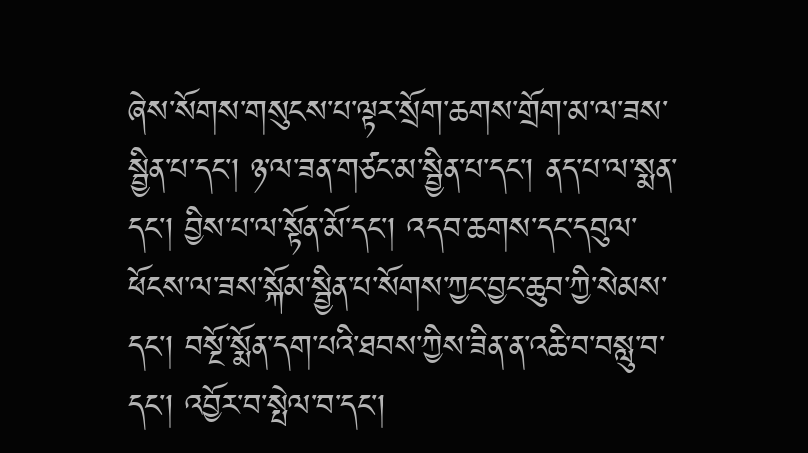ཞེས་སོགས་གསུངས་པ་ལྟར་སྲོག་ཆགས་གྲོག་མ་ལ་ཟས་སྦྱིན་པ་དང་། ཉ་ལ་ཟན་གཙང་མ་སྦྱིན་པ་དང་། ནད་པ་ལ་སྨན་དང་། བྱིས་པ་ལ་སྟོན་མོ་དང་། འདབ་ཆགས་དང་དབུལ་ཕོངས་ལ་ཟས་སྐོམ་སྦྱིན་པ་སོགས་ཀྱང་བྱང་ཆུབ་ཀྱི་སེམས་དང་། བསྔོ་སྨོན་དག་པའི་ཐབས་ཀྱིས་ཟིན་ན་འཆི་བ་བསླུ་བ་དང་། འབྱོར་བ་སྤེལ་བ་དང་།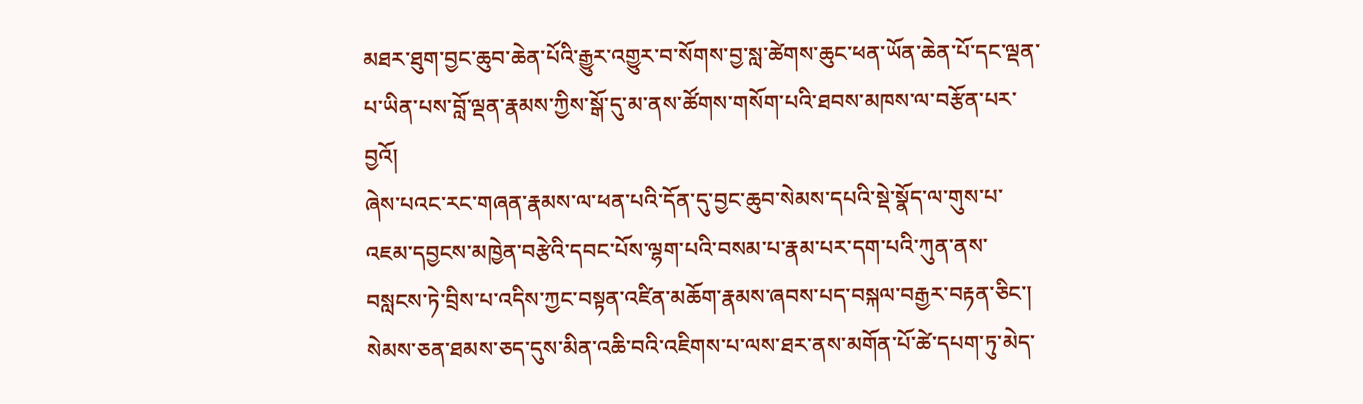མཐར་ཐུག་བྱང་ཆུབ་ཆེན་པོའི་རྒྱུར་འགྱུར་བ་སོགས་བྱ་སླ་ཚེགས་ཆུང་ཕན་ཡོན་ཆེན་པོ་དང་ལྡན་པ་ཡིན་པས་བློ་ལྡན་རྣམས་ཀྱིས་སྒོ་དུ་མ་ནས་ཚོགས་གསོག་པའི་ཐབས་མཁས་ལ་བརྩོན་པར་བྱའོ།
ཞེས་པའང་རང་གཞན་རྣམས་ལ་ཕན་པའི་དོན་དུ་བྱང་ཆུབ་སེམས་དཔའི་སྡེ་སྣོད་ལ་གུས་པ་འཇམ་དབྱངས་མཁྱེན་བརྩེའི་དབང་པོས་ལྷག་པའི་བསམ་པ་རྣམ་པར་དག་པའི་ཀུན་ནས་བསླངས་ཏེ་བྲིས་པ་འདིས་ཀྱང་བསྟན་འཛིན་མཆོག་རྣམས་ཞབས་པད་བསྐལ་བརྒྱར་བརྟན་ཅིང་། སེམས་ཅན་ཐམས་ཅད་དུས་མིན་འཆི་བའི་འཇིགས་པ་ལས་ཐར་ནས་མགོན་པོ་ཚེ་དཔག་ཏུ་མེད་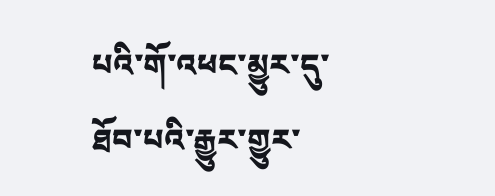པའི་གོ་འཕང་མྱུར་དུ་ཐོབ་པའི་རྒྱུར་གྱུར་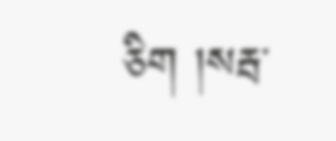ཅིག །སརྦ་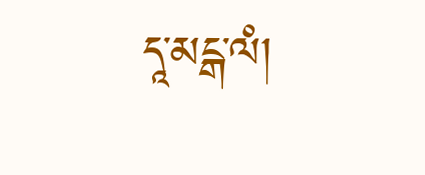དཱ་མངྒ་ལཾ།